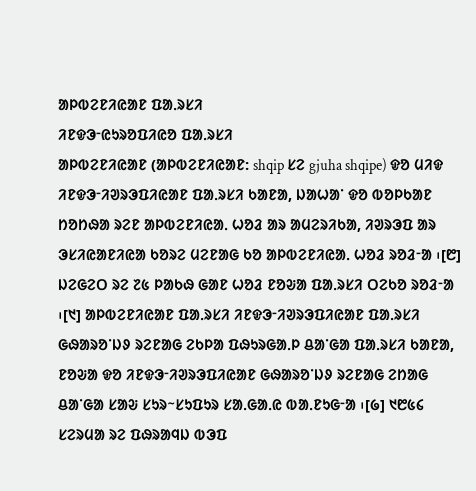ᱟᱞᱵᱮᱱᱤᱭᱟᱱ ᱯᱟᱹᱨᱥᱤ
ᱤᱱᱫᱳᱼᱭᱩᱨᱚᱯᱤᱭᱚ ᱯᱟᱹᱨᱥᱤ
ᱟᱞᱵᱮᱱᱤᱭᱟᱱ (ᱟᱞᱵᱮᱱᱤᱭᱟᱱ: shqip ᱥᱮ gjuha shqipe) ᱫᱚ ᱢᱤᱫ ᱤᱱᱫᱳᱼᱤᱣᱨᱳᱯᱤᱭᱟᱱ ᱯᱟᱹᱨᱥᱤ ᱠᱟᱱᱟ, ᱡᱟᱦᱟᱸ ᱫᱚ ᱵᱚᱞᱠᱟᱱ ᱴᱚᱴᱷᱟ ᱨᱮᱱ ᱟᱞᱵᱮᱱᱤᱭᱟᱹ ᱦᱚᱲ ᱟᱨ ᱟᱢᱮᱨᱤᱠᱟ, ᱤᱣᱨᱳᱯ ᱟᱨ ᱳᱥᱤᱭᱟᱱᱤᱭᱟ ᱠᱚᱨᱮ ᱢᱮᱱᱟᱜ ᱠᱚ ᱟᱞᱵᱮᱱᱤᱭᱟᱹ ᱦᱚᱲ ᱨᱚᱲᱼᱟ ᱾[᱘] ᱡᱮᱜᱮᱛ ᱨᱮ ᱗᱕ ᱞᱟᱠᱷ ᱜᱟᱱ ᱦᱚᱲ ᱱᱚᱶᱟ ᱯᱟᱹᱨᱥᱤ ᱛᱮᱠᱚ ᱨᱚᱲᱼᱟ ᱾[᱑] ᱟᱞᱵᱮᱱᱤᱭᱟᱱ ᱯᱟᱹᱨᱥᱤ ᱤᱱᱫᱳᱼᱤᱣᱨᱳᱯᱤᱭᱟᱱ ᱯᱟᱹᱨᱥᱤ ᱜᱷᱟᱨᱚᱸᱡᱽ ᱨᱮᱱᱟᱜ ᱮᱠᱞᱟ ᱯᱷᱩᱨᱜᱟᱹᱞ ᱪᱟᱸᱜᱟ ᱯᱟᱹᱨᱥᱤ ᱠᱟᱱᱟ, ᱱᱚᱶᱟ ᱫᱚ ᱤᱱᱫᱳᱼᱤᱣᱨᱳᱯᱤᱭᱟᱱ ᱜᱷᱟᱨᱚᱸᱡᱽ ᱨᱮᱱᱟᱜ ᱮᱴᱟᱜ ᱪᱟᱸᱜᱟ ᱥᱟᱶ ᱥᱩᱨᱻᱥᱩᱯᱩᱨ ᱥᱟᱹᱜᱟᱹᱭ ᱵᱟᱹᱱᱩᱜᱼᱟ ᱾[᱙] ᱑᱘᱕᱔ ᱥᱮᱨᱢᱟ ᱨᱮ ᱯᱷᱨᱟᱧᱡ ᱵᱳᱯ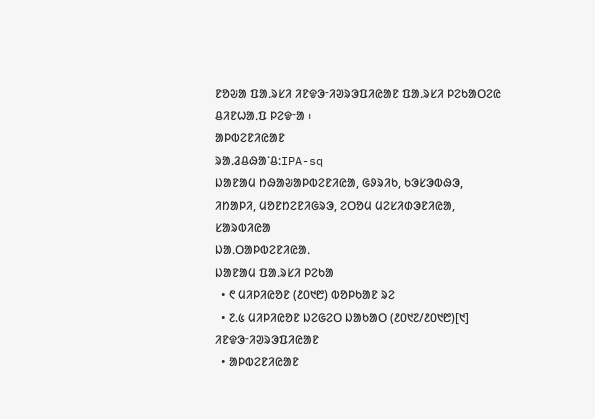ᱱᱚᱶᱟ ᱯᱟᱹᱨᱥᱤ ᱤᱱᱫᱳᱼᱤᱣᱨᱳᱯᱤᱭᱟᱱ ᱯᱟᱹᱨᱥᱤ ᱞᱮᱠᱟᱛᱮᱭ ᱪᱤᱱᱦᱟᱹᱯ ᱞᱮᱫᱼᱟ ᱾
ᱟᱞᱵᱮᱱᱤᱭᱟᱱ
ᱨᱟᱹᱲᱪᱷᱟᱸᱪ:IPA-sq
ᱡᱟᱱᱟᱢ ᱴᱷᱟᱶᱟᱞᱵᱮᱱᱤᱭᱟ, ᱜᱽᱨᱤᱠ, ᱠᱳᱥᱳᱵᱷᱳ, ᱤᱴᱟᱞᱤ, ᱢᱚᱱᱴᱮᱱᱤᱜᱨᱳ, ᱮᱛᱚᱢ ᱢᱮᱥᱤᱰᱳᱱᱤᱭᱟ, ᱥᱟᱨᱵᱤᱭᱟ
ᱡᱟᱹᱛᱟᱞᱵᱮᱱᱤᱭᱟᱹ
ᱡᱟᱱᱟᱢ ᱯᱟᱹᱨᱥᱤ ᱞᱮᱠᱟ
  • ᱖ ᱢᱤᱞᱤᱭᱚᱱ (᱒᱐᱑᱘) ᱵᱚᱞᱠᱟᱱ ᱨᱮ
  • ᱗.᱕ ᱢᱤᱞᱤᱭᱚᱱ ᱡᱮᱜᱮᱛ ᱡᱟᱠᱟᱛ (᱒᱐᱑᱗/᱒᱐᱑᱘)[᱑]
ᱤᱱᱫᱳᱼᱤᱣᱨᱳᱯᱤᱭᱟᱱ
  • ᱟᱞᱵᱮᱱᱤᱭᱟᱱ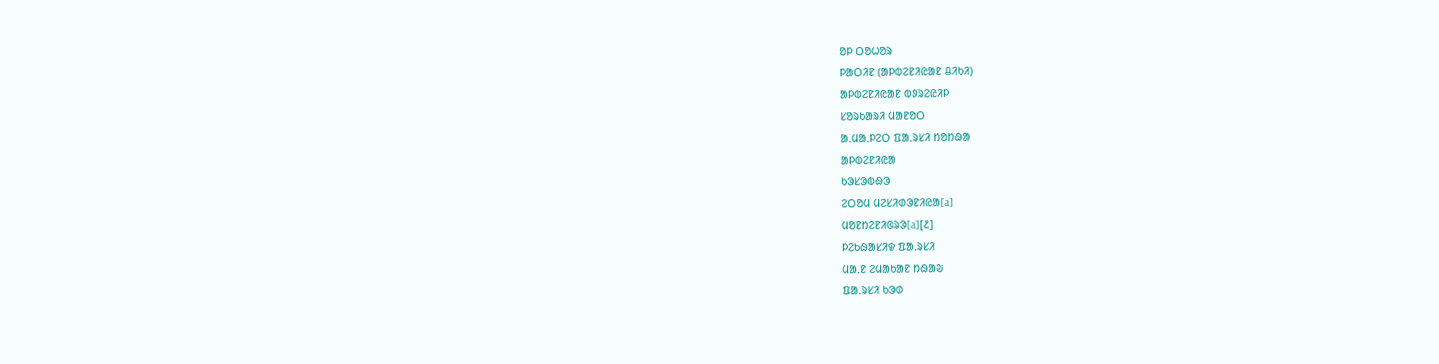ᱚᱞ ᱛᱚᱦᱚᱨ
ᱞᱟᱛᱤᱱ (ᱟᱞᱵᱮᱱᱤᱭᱟᱱ ᱪᱤᱠᱤ)
ᱟᱞᱵᱮᱱᱤᱭᱟᱱ ᱵᱽᱨᱮᱭᱤᱞ
ᱥᱚᱨᱠᱟᱨᱤ ᱢᱟᱱᱚᱛ
ᱟᱹᱢᱟᱹᱞᱮᱛ ᱯᱟᱹᱨᱥᱤ ᱴᱚᱴᱷᱟ
ᱟᱞᱵᱮᱱᱤᱭᱟ
ᱠᱳᱥᱳᱵᱷᱳ
ᱮᱛᱚᱢ ᱢᱮᱥᱤᱰᱳᱱᱤᱭᱟ[a]
ᱢᱚᱱᱴᱮᱱᱤᱜᱨᱳ[a][᱒]
ᱞᱮᱠᱷᱟᱥᱤᱫ ᱯᱟᱹᱨᱥᱤ
ᱢᱟᱹᱱ ᱮᱢᱟᱠᱟᱱ ᱴᱷᱟᱶ
ᱯᱟᱹᱨᱥᱤ ᱠᱳᱰ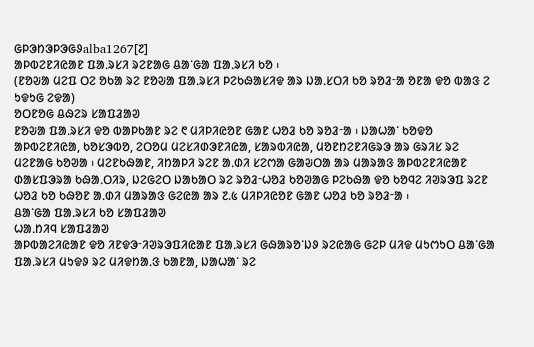ᱜᱞᱳᱴᱳᱞᱳᱜᱽalba1267[᱗]
ᱟᱞᱵᱮᱱᱤᱭᱟᱱ ᱯᱟᱹᱨᱥᱤ ᱨᱮᱱᱟᱜ ᱪᱟᱸᱜᱟ ᱯᱟᱹᱨᱥᱤ ᱠᱚ ᱾
(ᱱᱚᱶᱟ ᱢᱮᱯ ᱛᱮ ᱚᱠᱟ ᱨᱮ ᱱᱚᱶᱟ ᱯᱟᱹᱨᱥᱤ ᱞᱮᱠᱷᱟᱥᱤᱫ ᱟᱨ ᱡᱟᱹᱥᱛᱤ ᱠᱚ ᱨᱚᱲᱼᱟ ᱚᱱᱟ ᱫᱚ ᱵᱟᱝ ᱮ ᱩᱫᱩᱜ ᱮᱫᱟ)
ᱚᱛᱱᱚᱜ ᱪᱷᱮᱨ ᱥᱟᱯᱲᱟᱣ
ᱱᱚᱶᱟ ᱯᱟᱹᱨᱥᱤ ᱫᱚ ᱵᱟᱞᱠᱟᱱ ᱨᱮ ᱖ ᱢᱤᱞᱤᱭᱚᱱ ᱜᱟᱱ ᱦᱚᱲ ᱠᱚ ᱨᱚᱲᱼᱟ ᱾ ᱡᱟᱦᱟᱸ ᱠᱚᱫᱚ ᱟᱞᱵᱮᱱᱤᱭᱟ, ᱠᱚᱥᱳᱵᱚ, ᱮᱛᱚᱢ ᱢᱮᱥᱤᱰᱳᱱᱤᱭᱟ, ᱥᱟᱨᱵᱤᱭᱟ, ᱢᱚᱱᱴᱮᱱᱤᱜᱨᱳ ᱟᱨ ᱜᱨᱤᱥ ᱨᱮ ᱢᱮᱱᱟᱜ ᱠᱚᱣᱟ ᱾ ᱢᱮᱱᱠᱷᱟᱱ, ᱤᱴᱟᱞᱤ ᱨᱮᱱ ᱟᱹᱰᱤ ᱥᱮᱬᱟ ᱜᱟᱶᱛᱟ ᱟᱨ ᱢᱟᱨᱟᱝ ᱟᱞᱵᱮᱱᱤᱭᱟᱱ ᱰᱟᱥᱯᱳᱨᱟ ᱠᱷᱟᱹᱛᱤᱨ, ᱡᱮᱜᱮᱛ ᱡᱟᱠᱟᱛ ᱨᱮ ᱨᱚᱲᱼᱦᱚᱲ ᱠᱚᱣᱟᱜ ᱞᱮᱠᱷᱟ ᱫᱚ ᱠᱚᱧᱮ ᱤᱣᱨᱳᱯ ᱨᱮᱱ ᱦᱚᱲ ᱠᱚ ᱠᱷᱚᱱ ᱟᱹᱰᱤ ᱢᱟᱨᱟᱝ ᱜᱮᱭᱟ ᱟᱨ ᱗.᱕ ᱢᱤᱞᱤᱭᱚᱱ ᱜᱟᱱ ᱦᱚᱲ ᱠᱚ ᱨᱚᱲᱼᱟ ᱾
ᱪᱟᱸᱜᱟ ᱯᱟᱹᱨᱥᱤ ᱠᱚ ᱥᱟᱯᱲᱟᱣ
ᱦᱟᱹᱴᱤᱧ ᱥᱟᱯᱲᱟᱣ
ᱟᱞᱵᱟᱮᱤᱭᱟᱱ ᱫᱚ ᱤᱱᱫᱳᱼᱤᱣᱨᱳᱯᱤᱭᱟᱱ ᱯᱟᱹᱨᱥᱤ ᱜᱷᱟᱨᱚᱸᱡᱽ ᱨᱮᱭᱟᱜ ᱜᱮᱞ ᱢᱤᱫ ᱢᱩᱬᱩᱛ ᱪᱟᱸᱜᱟ ᱯᱟᱹᱨᱥᱤ ᱢᱩᱫᱽ ᱨᱮ ᱢᱤᱫᱴᱟᱹᱝ ᱠᱟᱱᱟ, ᱡᱟᱦᱟᱸ ᱨᱮ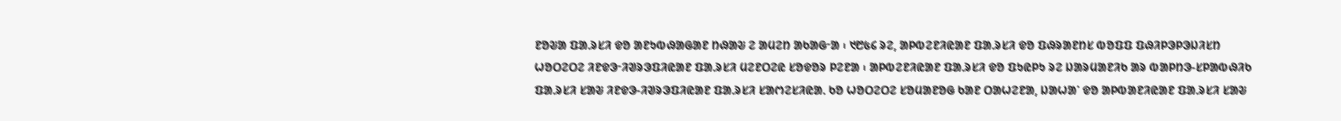ᱱᱚᱶᱟ ᱯᱟᱹᱨᱥᱤ ᱫᱚ ᱟᱱᱩᱵᱷᱟᱜᱟᱱ ᱴᱷᱟᱶ ᱮ ᱟᱢᱮᱴ ᱟᱠᱟᱜᱼᱟ ᱾ ᱑᱘᱕᱔ ᱨᱮ, ᱟᱞᱵᱮᱱᱤᱭᱟᱱ ᱯᱟᱹᱨᱥᱤ ᱫᱚ ᱯᱷᱨᱟᱱᱴᱥ ᱵᱚᱯᱯ ᱯᱷᱤᱞᱳᱞᱳᱡᱤᱥᱴ ᱦᱚᱛᱮᱛᱮ ᱤᱱᱫᱳᱼᱤᱣᱨᱳᱯᱤᱭᱟᱱ ᱯᱟᱹᱨᱥᱤ ᱢᱮᱱᱛᱮᱭ ᱥᱚᱫᱚᱨ ᱞᱮᱱᱟ ᱾ ᱟᱞᱵᱮᱱᱤᱭᱟᱱ ᱯᱟᱹᱨᱥᱤ ᱫᱚ ᱯᱩᱭᱞᱩ ᱨᱮ ᱡᱟᱨᱢᱟᱱᱤᱠ ᱟᱨ ᱵᱟᱞᱴᱳ-ᱥᱞᱟᱵᱷᱤᱠ ᱯᱟᱹᱨᱥᱤ ᱥᱟᱶ ᱤᱱᱫᱳ-ᱤᱣᱨᱳᱯᱤᱭᱟᱱ ᱯᱟᱹᱨᱥᱤ ᱥᱟᱬᱮᱥᱤᱭᱟᱹ ᱠᱚ ᱦᱚᱛᱮᱛᱮ ᱥᱚᱢᱟᱱᱚᱜ ᱠᱟᱱ ᱛᱟᱦᱮᱱᱟ, ᱡᱟᱦᱟᱸ ᱫᱚ ᱟᱞᱵᱟᱱᱤᱭᱟᱱ ᱯᱟᱹᱨᱥᱤ ᱥᱟᱶ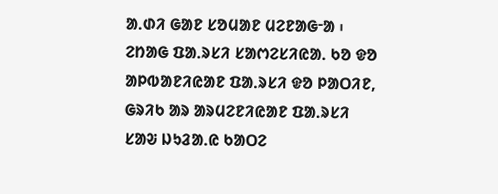ᱟᱹᱰᱤ ᱜᱟᱱ ᱥᱚᱢᱟᱱ ᱢᱮᱱᱟᱜᱼᱟ ᱾ ᱮᱴᱟᱜ ᱯᱟᱹᱨᱥᱤ ᱥᱟᱬᱮᱥᱤᱭᱟᱹ ᱠᱚ ᱫᱚ ᱟᱞᱵᱟᱱᱤᱭᱟᱱ ᱯᱟᱹᱨᱥᱤ ᱫᱚ ᱞᱟᱛᱤᱱ, ᱜᱨᱤᱠ ᱟᱨ ᱟᱨᱢᱮᱱᱤᱭᱟᱱ ᱯᱟᱹᱨᱥᱤ ᱥᱟᱶ ᱡᱩᱲᱟᱹᱭ ᱠᱟᱛᱮ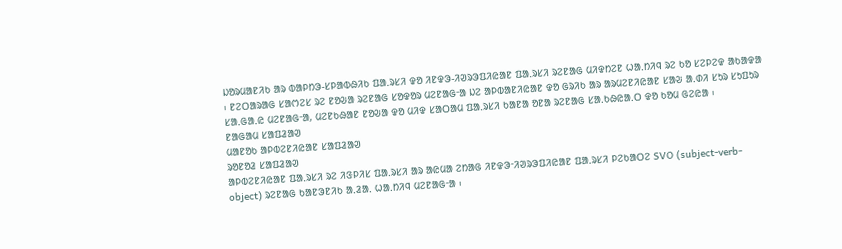ᱡᱚᱨᱢᱟᱱᱤᱠ ᱟᱨ ᱵᱟᱞᱴᱳ-ᱥᱞᱟᱵᱷᱤᱠ ᱯᱟᱹᱨᱥᱤ ᱫᱚ ᱤᱱᱫᱳ-ᱤᱣᱨᱳᱯᱤᱭᱟᱱ ᱯᱟᱹᱨᱥᱤ ᱨᱮᱱᱟᱜ ᱢᱤᱫᱴᱮᱱ ᱦᱟᱹᱴᱤᱧ ᱨᱮ ᱠᱚ ᱥᱮᱞᱮᱫ ᱟᱠᱟᱫᱟ ᱾ ᱱᱮᱛᱟᱨᱟᱜ ᱥᱟᱬᱮᱥ ᱨᱮ ᱱᱚᱶᱟ ᱨᱮᱱᱟᱜ ᱥᱚᱫᱚᱨ ᱢᱮᱱᱟᱜᱼᱟ ᱡᱮ ᱟᱞᱵᱟᱱᱤᱭᱟᱱ ᱫᱚ ᱜᱨᱤᱠ ᱟᱨ ᱟᱨᱢᱮᱱᱤᱭᱟᱱ ᱥᱟᱶ ᱟᱹᱰᱤ ᱥᱩᱨ ᱥᱩᱯᱩᱨ ᱥᱟᱹᱜᱟᱹᱭ ᱢᱮᱱᱟᱜᱼᱟ, ᱢᱮᱱᱠᱷᱟᱱ ᱱᱚᱶᱟ ᱫᱚ ᱢᱤᱫ ᱥᱟᱛᱟᱢ ᱯᱟᱹᱨᱥᱤ ᱠᱟᱱᱟ ᱚᱱᱟ ᱨᱮᱱᱟᱜ ᱥᱟᱹᱠᱷᱭᱟᱹᱛ ᱫᱚ ᱠᱚᱢ ᱜᱮᱭᱟ ᱾
ᱱᱟᱜᱟᱢ ᱥᱟᱯᱲᱟᱣ
ᱢᱟᱱᱚᱠ ᱟᱞᱵᱮᱱᱤᱭᱟᱱ ᱥᱟᱯᱲᱟᱣ
ᱨᱚᱱᱚᱲ ᱥᱟᱯᱲᱟᱣ
ᱟᱞᱵᱮᱱᱤᱭᱟᱱ ᱯᱟᱹᱨᱥᱤ ᱨᱮ ᱤᱝᱞᱤᱥ ᱯᱟᱹᱨᱥᱤ ᱟᱨ ᱟᱭᱢᱟ ᱮᱴᱟᱜ ᱤᱱᱫᱳᱼᱤᱣᱨᱳᱯᱤᱭᱟᱱ ᱯᱟᱹᱨᱥᱤ ᱞᱮᱠᱟᱛᱮ SVO (subject-verb-object) ᱨᱮᱱᱟᱜ ᱠᱟᱱᱳᱱᱤᱠ ᱟᱹᱲᱟᱹ ᱦᱟᱹᱴᱤᱧ ᱢᱮᱱᱟᱜᱼᱟ ᱾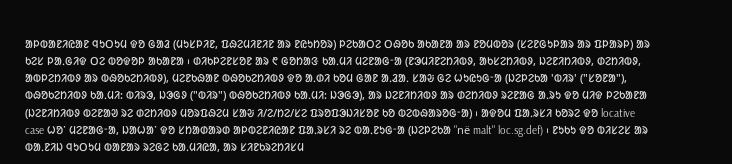ᱟᱞᱵᱟᱱᱤᱭᱟᱱ ᱧᱩᱛᱩᱢ ᱫᱚ ᱜᱟᱲ (ᱢᱩᱥᱞᱤᱱ, ᱯᱷᱮᱢᱤᱱᱤᱱ ᱟᱨ ᱱᱭᱩᱴᱚᱨ) ᱞᱮᱠᱟᱛᱮ ᱛᱷᱚᱠ ᱟᱠᱟᱱᱟ ᱟᱨ ᱱᱚᱢᱵᱚᱨ (ᱥᱮᱱᱜᱩᱞᱟᱨ ᱟᱨ ᱯᱞᱟᱨᱞ) ᱟᱨ ᱠᱮᱥ ᱞᱟᱹᱜᱤᱫ ᱛᱮ ᱵᱚᱫᱚᱞ ᱟᱠᱟᱱᱟ ᱾ ᱰᱤᱠᱞᱮᱱᱥᱚᱱ ᱟᱨ ᱖ ᱜᱚᱴᱟᱝ ᱠᱟᱹᱢᱤ ᱢᱮᱱᱟᱜᱼᱟ (ᱱᱳᱢᱤᱱᱮᱴᱤᱵᱽ, ᱟᱠᱥᱮᱴᱤᱵᱽ, ᱡᱮᱱᱤᱴᱤᱵᱽ, ᱰᱮᱴᱤᱵᱽ, ᱟᱵᱞᱮᱴᱤᱵᱽ ᱟᱨ ᱵᱷᱚᱠᱮᱴᱤᱵᱽ), ᱢᱮᱱᱠᱷᱟᱱ ᱵᱷᱚᱠᱮᱴᱤᱵᱽ ᱫᱚ ᱟᱹᱰᱤ ᱠᱚᱢ ᱜᱟᱱ ᱟᱹᱲᱟᱹ ᱥᱟᱶ ᱜᱮ ᱦᱩᱭᱩᱜᱼᱟ (ᱡᱮᱞᱮᱠᱟ 'ᱵᱤᱨ' ("ᱥᱚᱱᱟ"), ᱵᱷᱚᱠᱮᱴᱤᱵᱽ ᱠᱟᱹᱢᱤ: ᱵᱤᱨᱳ, ᱡᱳᱜᱽ ("ᱵᱤᱨ") ᱵᱷᱚᱠᱮᱴᱤᱵᱽ ᱠᱟᱹᱢᱤ: ᱡᱳᱜᱳ), ᱟᱨ ᱡᱮᱱᱤᱴᱤᱵᱽ ᱟᱨ ᱰᱮᱴᱤᱵᱽ ᱨᱮᱱᱟᱜ ᱟᱹᱨᱩ ᱫᱚ ᱢᱤᱫ ᱞᱮᱠᱟᱱᱟ (ᱡᱮᱱᱤᱴᱤᱵᱽ ᱵᱮᱱᱟᱣ ᱨᱮ ᱰᱮᱴᱤᱵᱽ ᱢᱚᱨᱯᱷᱮᱢ ᱥᱟᱶ ᱤ/ᱮ/ᱴᱮ/ᱥᱮ ᱯᱨᱚᱯᱳᱡᱤᱥᱚᱱ ᱠᱚ ᱵᱮᱵᱷᱟᱨᱚᱜᱼᱟ) ᱾ ᱟᱫᱚᱢ ᱯᱟᱹᱨᱥᱤ ᱠᱚᱨᱮ ᱫᱚ locative case ᱦᱚᱸ ᱢᱮᱱᱟᱜᱼᱟ, ᱡᱟᱦᱟᱸ ᱫᱚ ᱥᱴᱟᱰᱟᱨᱰ ᱟᱞᱵᱮᱱᱤᱭᱟᱱ ᱯᱟᱹᱨᱥᱤ ᱨᱮ ᱵᱟᱹᱱᱩᱜᱼᱟ (ᱡᱮᱞᱮᱠᱟ "në malt" loc.sg.def) ᱾ ᱱᱩᱠᱩ ᱫᱚ ᱵᱤᱥᱮᱥ ᱟᱨ ᱵᱟᱹᱱᱤᱡ ᱧᱩᱛᱩᱢ ᱵᱟᱱᱟᱨ ᱨᱮᱜᱮ ᱠᱟᱹᱢᱤᱭᱟ, ᱟᱨ ᱥᱤᱱᱠᱨᱮᱴᱤᱥᱢ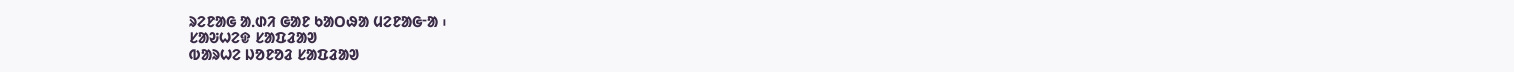ᱨᱮᱱᱟᱜ ᱟᱹᱰᱤ ᱜᱟᱱ ᱠᱟᱛᱷᱟ ᱢᱮᱱᱟᱜᱼᱟ ᱾
ᱥᱟᱶᱦᱮᱫ ᱥᱟᱯᱲᱟᱣ
ᱵᱟᱨᱦᱮ ᱡᱚᱱᱚᱲ ᱥᱟᱯᱲᱟᱣ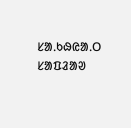ᱥᱟᱹᱠᱷᱭᱟᱹᱛ ᱥᱟᱯᱲᱟᱣ